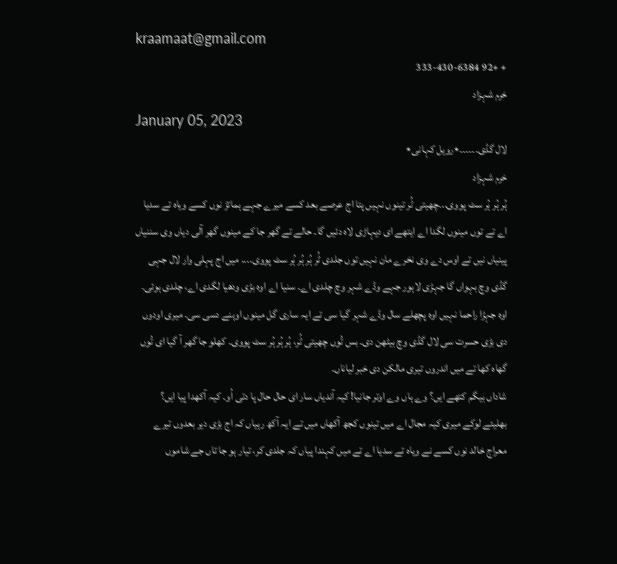kraamaat@gmail.com
+ +92 333-430-6384
خرم شہزاد
January 05, 2023
لال گڈی۔۔۔۔۔۔٭رویل کہانی٭
خرم شہزاد
ہُر ہُر ہُر سٹ پووی...چھیتی ٹُر تینوں نہیں پتا اج عرصے بعد کسے میرے جہے ہماتڑ نوں کسے ویاہ تے سدیا اے تے توں مینوں لگدا اے ایتھے ای دیہاڑی لاہ دئیں گا۔ حالے تے گھر جا کے مینوں گھر آلی دیاں وی سننیاں پینیاں نیں تے اوس دے وی نخرے مان نہیں توں جلدی ٹُر ہُر ہُر ہُر سٹ پووی.... میں اج پہلی وار لال جہی گڈی وچ بہواں گا جہڑی لاہور جہے وڈے شہر وچ چلدی اے۔ سنیا اے اوہ بڑی ودھیا لگدی اے، چلدی ہوئی۔ اوہ جہڑا راحما نہیں اوہ پچھلے سال وڈے شہر گیا سی تے ایہ ساری گل مینوں اوہنے دسی سی۔ میری اودوں دی بڑی حسرت سی لال گڈی وچ بیٹھن دی۔ بس تُوں چھیتی ٹُر، ہُر ہُر ہُر سٹ پووی۔ کھلو جا گھر آ گیا ای تُوں گھاہ کھا تے میں اندروں تیری مالکن دی خبر لیاناں۔
شاداں بیگم کتھے ایں؟ وے ہاں وے اوتر جانیا! کیہ آندیاں سار ای حال حال پا دتی اُو۔ کیہ آکھدا پیا ایں؟ بھلیئے لوکے میری کیہ مجال اے میں تینوں کجھ آکھاں میں تے ایہ آکھ رہیاں کہ اج بڑی دیر بعدوں تیرے معراج خالد نوں کسے نے ویاہ تے سدیا اے تے میں کہندا پیاں کہ جلدی کر، تیار ہو جا تاں جے شاموں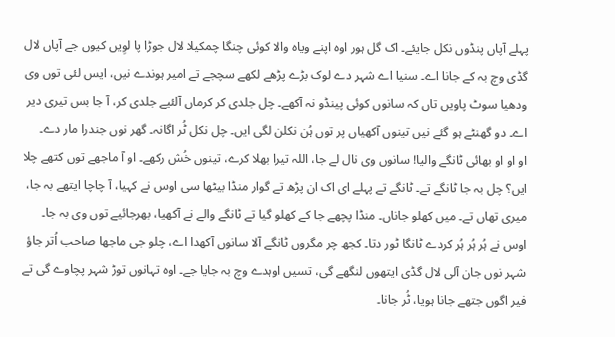پہلے آپاں پنڈوں نکل جایئے۔ اک گل ہور اوہ اپنے ویاہ والا کوئی چنگا چمکیلا لال جوڑا پا لوِیں کیوں جے آپاں لال گڈی وچ بہ کے جانا اے۔ سنیا اے شہر دے لوک بڑے پڑھے لکھے سچجے تے امیر ہوندے نیں، ایس لئی توں وی ودھیا سوٹ پاویں تاں کہ سانوں کوئی پینڈو نہ آکھے۔ چل جلدی کر کرماں آلئیے جلدی کر، آ جا بس تیری دیر اے۔ دو گھنٹے ہو گئے نیں تینوں آکھیاں پر توں ہُن نکلن لگی ایں۔ چل نکل ٹُر اگانہ۔ گھر نوں جندرا مار دے۔
او او او بھائی ٹانگے والیا! سانوں وی نال لے جا، اللہ تیرا بھلا کرے، تینوں خُش رکھے۔ او آ ماجھے توں کتھے چلا ایں؟ چل بہ جا ٹانگے تے۔ ٹانگے تے پہلے ای اک ان پڑھ تے گوار منڈا بیٹھا سی اوس نے کہیا، آ چاچا ایتھے بہ جا، میری تھاں تے۔ میں کھلو جاناں۔ منڈا پچھے جا کے کھلو گیا تے ٹانگے والے نے آکھیا، بھرجائیے توں وی بہ جا۔ اوس نے ہُر ہُر ہُر کردے ٹانگا ٹور دتا۔ کجھ چر مگروں ٹانگے آلا سانوں آکھدا اے، چلو جی ماجھا صاحب اُتر جاؤ شہر نوں جان آلی لال گڈی ایتھوں لنگھے گی، تسیں اوہدے وچ بہ جایا جے۔ اوہ تہانوں توڑ شہر پچاوے گی تے فیر اگوں جتھے جانا ہویا، ٹُر جانا۔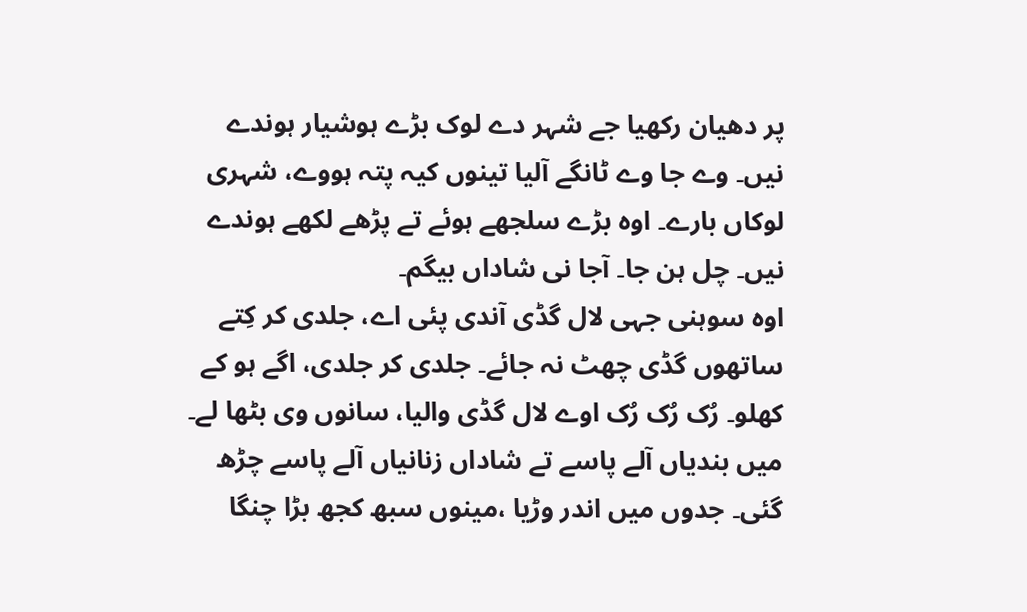پر دھیان رکھیا جے شہر دے لوک بڑے ہوشیار ہوندے نیں۔ وے جا وے ٹانگے آلیا تینوں کیہ پتہ ہووے، شہری لوکاں بارے۔ اوہ بڑے سلجھے ہوئے تے پڑھے لکھے ہوندے نیں۔ چل ہن جا۔ آجا نی شاداں بیگم۔
اوہ سوہنی جہی لال گڈی آندی پئی اے، جلدی کر کِتے ساتھوں گڈی چھٹ نہ جائے۔ جلدی کر جلدی، اگے ہو کے کھلو۔ رُک رُک رُک اوے لال گڈی والیا، سانوں وی بٹھا لے۔ میں بندیاں آلے پاسے تے شاداں زنانیاں آلے پاسے چڑھ گئی۔ جدوں میں اندر وڑیا ،مینوں سبھ کجھ بڑا چنگا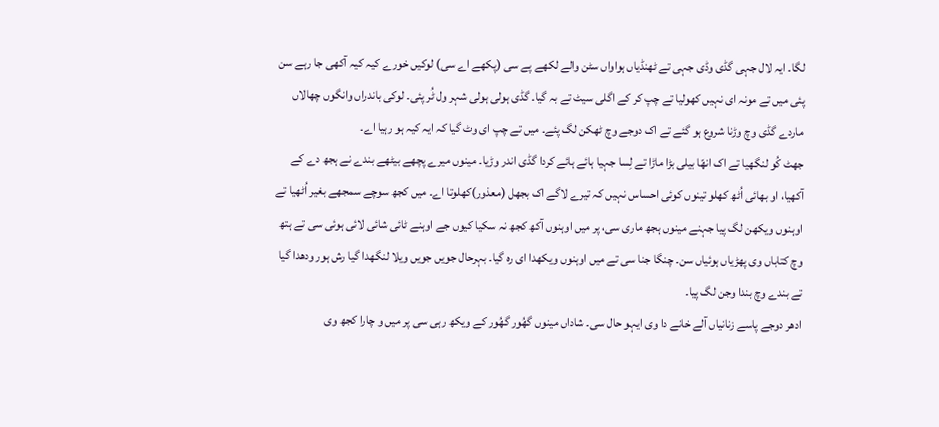لگا۔ ایہ لال جہی گڈی وڈی جہی تے ٹھنڈیاں ہواواں سٹن والے لکھے پے سی (پکھے اے سی) لوکیں خورے کیہ کیہ آکھی جا رہے سن پئی میں تے مونہ ای نہیں کھولیا تے چپ کر کے اگلی سیٹ تے بہ گیا۔ گڈی ہولی ہولی شہر ول ٹُر پئی۔ لوکی باندراں وانگوں چھالاں ماردے گڈی وچ وڑنا شروع ہو گئے تے اک دوجے وچ ٹھکن لگ پئے۔ میں تے چپ ای وٹ گیا کہ ایہ کیہ ہو رہیا اے۔
جھٹ کُو لنگھیا تے اک انھّا بیلی بڑا ماڑا تے لِسا جہیا ہائے ہائے کردا گڈی اندر وڑیا۔ مینوں میرے پچھے بیٹھے بندے نے ہجھ دے کے آکھیا، او بھائی اُٹھ کھلو تینوں کوئی احساس نہیں کہ تیرے لاگے اک بجھل (معذور)کھلوتا اے۔ میں کجھ سوچے سمجھے بغیر اُٹھیا تے اوہنوں ویکھن لگ پیا جہنے مینوں ہجھ ماری سی، پر میں اوہنوں آکھ کجھ نہ سکیا کیوں جے اوہنے ٹائی شائی لائی ہوئی سی تے ہتھ وچ کتاباں وی پھڑیاں ہوئیاں سن۔ چنگا جنا سی تے میں اوہنوں ویکھدا ای رہ گیا۔ بہرحال جویں جویں ویلا لنگھدا گیا رش ہور ودھدا گیا تے بندے وچ بندا وجن لگ پیا۔
ادھر دوجے پاسے زنانیاں آلے خانے دا وی ایہو حال سی۔ شاداں مینوں گھُور گھُور کے ویکھ رہی سی پر میں و چارا کجھ وی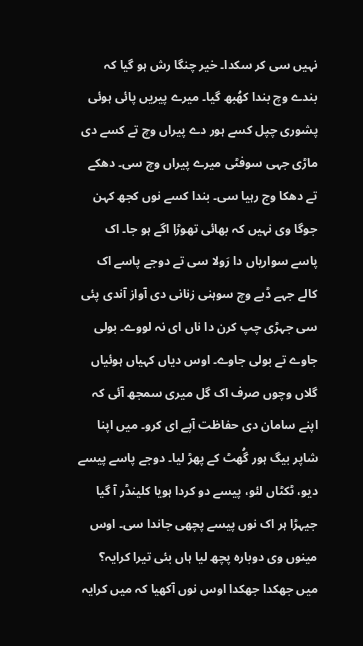نہیں سی کر سکدا۔ خیر چنگا رش ہو گیا کہ بندے وچ بندا کھُبھ گیا۔ میرے پیریں پائی ہوئی پشوری چپل کسے ہور دے پیراں وچ تے کسے دی ماڑی جہی سوفٹی میرے پیراں وچ سی۔ دھکے تے دھکا وج رہیا سی۔ بندا کسے نوں کجھ کہن جوگا وی نہیں کہ بھائی تھوڑا اگے ہو جا۔ اک پاسے سواریاں دا رَولا سی تے دوجے پاسے اک کالے جہے ڈبے وچ سوہنی زنانی دی آواز آندی پئی سی جہڑی چپ کرن دا ناں ای نہ لووے۔ بولی جاوے تے بولی جاوے۔ اوس دیاں کہیاں ہوئیاں گلاں وچوں صرف اک گل میری سمجھ آئی کہ اپنے سامان دی حفاظت آپے ای کرو۔ میں اپنا شاپر بیگ ہور گُھٹ کے پھڑ لیا۔ دوجے پاسے پیسے دیو، ٹکٹاں لئو، پیسے دو کردا ہویا کلینڈر آ گیا جیہڑا ہر اک نوں پیسے پچھی جاندا سی۔ اوس مینوں وی دوبارہ پچھ لیا ہاں بئی تیرا کرایہ؟ میں جھکدا جھکدا اوس نوں آکھیا کہ میں کرایہ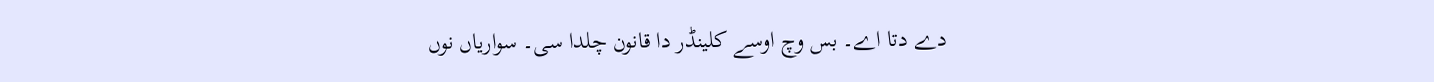دے دتا اے۔ بس وچ اوسے کلینڈر دا قانون چلدا سی۔ سواریاں نوں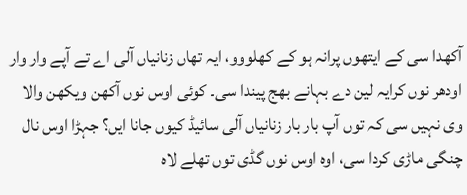آکھدا سی کے ایتھوں پرانہ ہو کے کھلووو، ایہ تھاں زنانیاں آلی اے تے آپے وار وار اودھر نوں کرایہ لین دے بہانے بھج پیندا سی۔ کوئی اوس نوں آکھن ویکھن والا وی نہیں سی کہ توں آپ بار بار زنانیاں آلی سائیڈ کیوں جانا ایں؟ جہڑا اوس نال چنگی ماڑی کردا سی، اوہ اوس نوں گڈی توں تھلے لاہ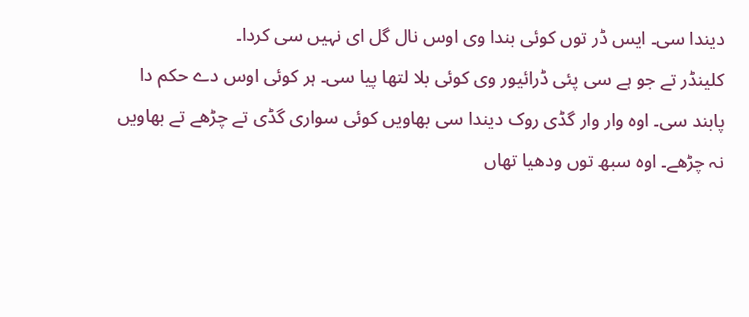دیندا سی۔ ایس ڈر توں کوئی بندا وی اوس نال گل ای نہیں سی کردا۔
کلینڈر تے جو ہے سی پئی ڈرائیور وی کوئی بلا لتھا پیا سی۔ ہر کوئی اوس دے حکم دا پابند سی۔ اوہ وار وار گڈی روک دیندا سی بھاویں کوئی سواری گڈی تے چڑھے تے بھاویں نہ چڑھے۔ اوہ سبھ توں ودھیا تھاں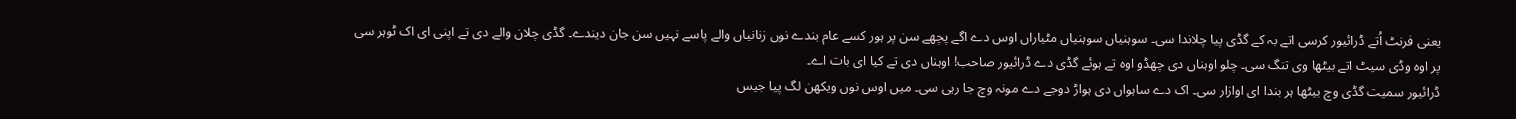یعنی فرنٹ اُتے ڈرائیور کرسی اتے بہ کے گڈی پیا چلاندا سی۔ سوہنیاں سوہنیاں مٹیاراں اوس دے اگے پچھے سن پر ہور کسے عام بندے نوں زنانیاں والے پاسے نہیں سن جان دیندے۔ گڈی چلان والے دی تے اپنی ای اک ٹوہر سی پر اوہ وڈی سیٹ اتے بیٹھا وی تنگ سی۔ چلو اوہناں دی چھڈو اوہ تے ہوئے گڈی دے ڈرائیور صاحب! اوہناں دی تے کیا ای بات اے۔
ڈرائیور سمیت گڈی وچ بیٹھا ہر بندا ای اوازار سی۔ اک دے ساہواں دی ہواڑ دوجے دے مونہ وچ جا رہی سی۔ میں اوس نوں ویکھن لگ پیا جیس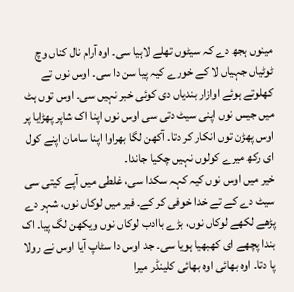مینوں ہجھ دے کہ سیٹوں تھلے لاہیا سی۔ اوہ آرام نال کناں وچ ٹوٹیاں جہیاں لا کے خورے کیہ پیا سن دا سی۔ اوس نوں تے کھلوتے ہوئے اوازار بندیاں دی کوئی خبر نہیں سی۔ اوس توں ہٹ میں جیس نوں اپنی سیٹ دتی سی اوس نوں اپنا اک شاپر پھڑایا پر اوس پھڑن توں انکار کر دتا۔ آکھن لگا بھراوا اپنا سامان اپنے کول ای رکھ میرے کولوں نہیں چکیا جاندا۔
خیر میں اوس نوں کیہ کہہ سکدا سی، غلطی میں آپے کیتی سی سیٹ دے کے تے خدا خوفی کر کے۔ فیر میں لوکاں نوں، شہر دے پڑھے لکھے لوکاں نوں، بڑے باادب لوکاں نوں ویکھن لگ پیا۔ اک بندا پچھے ای کھبھیا ہویا سی۔ جد اوس دا سٹاپ آیا اوس نے رولا پا دتا۔ اوہ بھائی اوہ بھائی کلینڈر میرا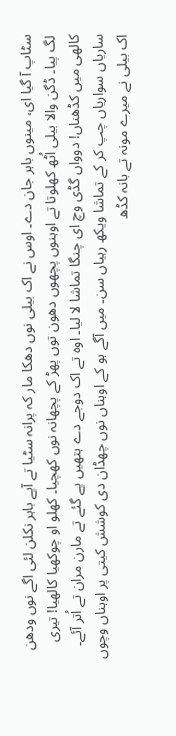سٹاپ آ گیا ای، مینوں باہر جان دے۔ اوس نے اک بیلی نوں دھکا مار کہ پرانہ سٹیا تے آپے باہر نکلن لئی اگے نوں ودھن لگ پیا۔ ڈگن والا بیلی اُٹھ کھلوتا تے اوہنوں پچھوں دھون توں پھڑ کے پچھانہ نوں کھچیا۔ کھلو او چوکھیا کالھیا! تیری کالھی میں کڈھناں! دوواں گڈی وچ ای چنگا تماشا لا لیا۔ اوہ تے اک دوجے دے ہتھیں پے گئے تے مارن مران تے اُتر آئے۔ ساریاں سواریاں چپ کر کے تماشا ویکھ رہیاں سن۔ میں آگے ہو کے اوہناں نوں چھڈان دی کوشش کیتی پر اوہناں وچوں اک بیلی نے میرے مونہ تے بانہ کڈھ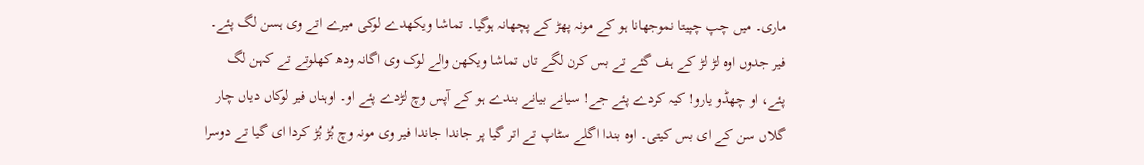ماری۔ میں چپ چپیتا نموجھانا ہو کے مونہ پھڑ کے پچھانہ ہوگیا۔ تماشا ویکھدے لوکی میرے اتے وی ہسن لگ پئے۔ فیر جدوں اوہ لڑ لڑ کے ہف گئے تے بس کرن لگے تاں تماشا ویکھن والے لوک وی اگانہ ودھ کھلوتے تے کہن لگ پئے، او چھڈو یارو! کیہ کردے پئے جے! سیانے بیانے بندے ہو کے آپس وچ لڑدے پئے او۔ اوہناں فیر لوکاں دیاں چار گلاں سن کے ای بس کیتی۔ اوہ بندا اگلے سٹاپ تے اتر گیا پر جاندا جاندا فیر وی مونہ وچ بُڑ بُڑ کردا ای گیا تے دوسرا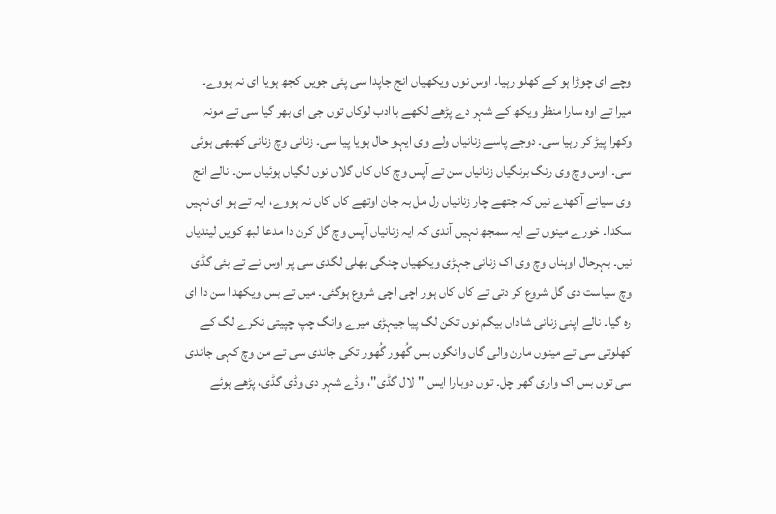وچے ای چوڑا ہو کے کھلو رہیا۔ اوس نوں ویکھیاں انج جاپدا سی پئی جویں کجھ ہویا ای نہ ہووے۔
میرا تے اوہ سارا منظر ویکھ کے شہر دے پڑھے لکھے باادب لوکاں توں جی ای بھر گیا سی تے مونہ وکھرا پیڑ کر رہیا سی۔ دوجے پاسے زنانیاں ولے وی ایہو حال ہویا پیا سی۔ زنانی وچ زنانی کھبھی ہوئی سی۔ اوس وچ وی رنگ برنگیاں زنانیاں سن تے آپس وچ کاں کاں گلاں نوں لگیاں ہوئیاں سن۔ نالے انج وی سیانے آکھدے نیں کہ جتھے چار زنانیاں رل مل بہ جان اوتھے کاں کاں نہ ہووے، ایہ تے ہو ای نہیں سکدا۔ خورے مینوں تے ایہ سمجھ نہیں آندی کہ ایہ زنانیاں آپس وچ گل کرن دا مدعا لبھ کویں لیندیاں نیں۔ بہرحال اوہناں وچ وی اک زنانی جہڑی ویکھیاں چنگی بھلی لگدی سی پر اوس نے تے بئی گڈی وچ سیاست دی گل شروع کر دتی تے کاں کاں ہور اچی اچی شروع ہوگئی۔ میں تے بس ویکھدا سن دا ای رہ گیا۔ نالے اپنی زنانی شاداں بیگم نوں تکن لگ پیا جیہڑی میرے وانگ چپ چپیتی نکرے لگ کے کھلوتی سی تے مینوں مارن والی گاں وانگوں بس گُھور گُھور تکی جاندی سی تے من وچ کہی جاندی سی توں بس اک واری گھر چل۔ توں دوبارا ایس "لال گڈی"، وڈے شہر دی وڈی گڈی، پڑھے ہوئے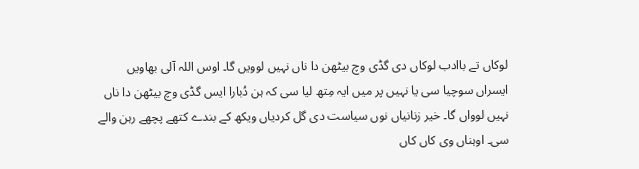لوکاں تے باادب لوکاں دی گڈی وچ بیٹھن دا ناں نہیں لوویں گا۔ اوس اللہ آلی بھاویں ایسراں سوچیا سی یا نہیں پر میں ایہ مِتھ لیا سی کہ ہن دُبارا ایس گڈی وچ بیٹھن دا ناں نہیں لوواں گا۔ خیر زنانیاں نوں سیاست دی گل کردیاں ویکھ کے بندے کتھے پچھے رہن والے سی۔ اوہناں وی کاں کاں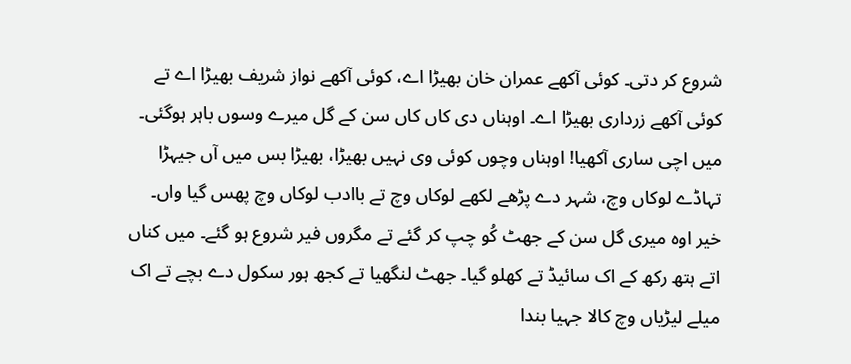شروع کر دتی۔ کوئی آکھے عمران خان بھیڑا اے، کوئی آکھے نواز شریف بھیڑا اے تے کوئی آکھے زرداری بھیڑا اے۔ اوہناں دی کاں کاں سن کے گل میرے وسوں باہر ہوگئی۔ میں اچی ساری آکھیا! اوہناں وچوں کوئی وی نہیں بھیڑا، بھیڑا بس میں آں جیہڑا تہاڈے لوکاں وچ، شہر دے پڑھے لکھے لوکاں وچ تے باادب لوکاں وچ پھس گیا واں۔
خیر اوہ میری گل سن کے جھٹ کُو چپ کر گئے تے مگروں فیر شروع ہو گئے۔ میں کناں اتے ہتھ رکھ کے اک سائیڈ تے کھلو گیا۔ جھٹ لنگھیا تے کجھ ہور سکول دے بچے تے اک میلے لیڑیاں وچ کالا جہیا بندا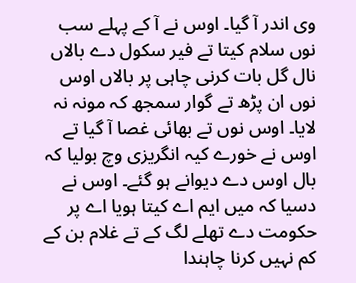وی اندر آ گیا۔ اوس نے آ کے پہلے سب نوں سلام کیتا تے فیر سکول دے بالاں نال گل بات کرنی چاہی پر بالاں اوس نوں ان پڑھ تے گوار سمجھ کہ مونہ نہ لایا۔ اوس نوں تے بھائی غصا آ گیا تے اوس نے خورے کیہ انگریزی وچ بولیا کہ بال اوس دے دیوانے ہو گئے۔ اوس نے دسیا کہ میں ایم اے کیتا ہویا اے پر حکومت دے تھلے لگ کے تے غلام بن کے کم نہیں کرنا چاہندا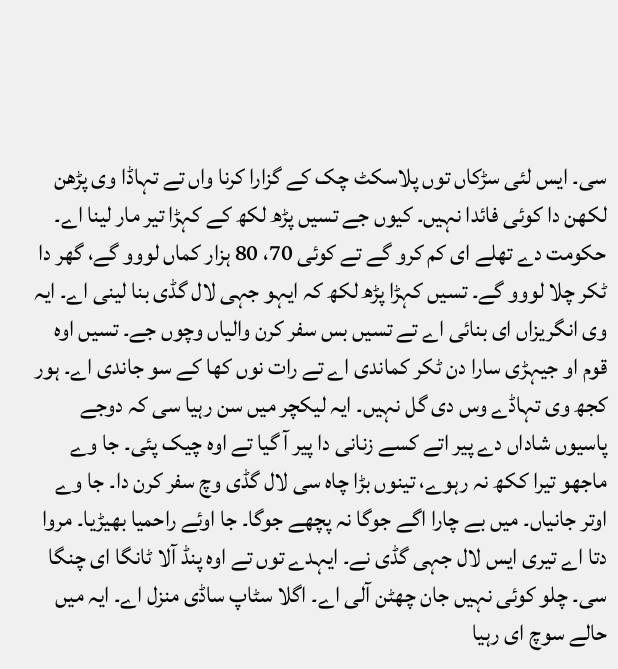سی۔ ایس لئی سڑکاں توں پلاسکٹ چک کے گزارا کرنا واں تے تہاڈا وی پڑھن لکھن دا کوئی فائدا نہیں۔ کیوں جے تسیں پڑھ لکھ کے کہڑا تیر مار لینا اے۔ حکومت دے تھلے ای کم کرو گے تے کوئی 70، 80 ہزار کماں لووو گے، گھر دا ٹکر چلا لووو گے۔ تسیں کہڑا پڑھ لکھ کہ ایہو جہی لال گڈی بنا لینی اے۔ ایہ وی انگریزاں ای بنائی اے تے تسیں بس سفر کرن والیاں وچوں جے۔ تسیں اوہ قوم او جیہڑی سارا دن ٹکر کماندی اے تے رات نوں کھا کے سو جاندی اے۔ ہور کجھ وی تہاڈے وس دی گل نہیں۔ ایہ لیکچر میں سن رہیا سی کہ دوجے پاسیوں شاداں دے پیر اتے کسے زنانی دا پیر آ گیا تے اوہ چیک پئی۔ جا وے ماجھو تیرا ککھ نہ رہوے، تینوں بڑا چاہ سی لال گڈی وچ سفر کرن دا۔ جا وے اوتر جانیاں۔ میں بے چارا اگے جوگا نہ پچھے جوگا۔ جا اوئے راحمیا بھیڑیا۔ مروا دتا اے تیری ایس لال جہی گڈی نے۔ ایہدے توں تے اوہ پنڈ آلا ٹانگا ای چنگا سی۔ چلو کوئی نہیں جان چھٹن آلی اے۔ اگلا سٹاپ ساڈی منزل اے۔ ایہ میں حالے سوچ ای رہیا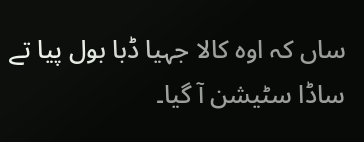ساں کہ اوہ کالا جہیا ڈبا بول پیا تے ساڈا سٹیشن آ گیا۔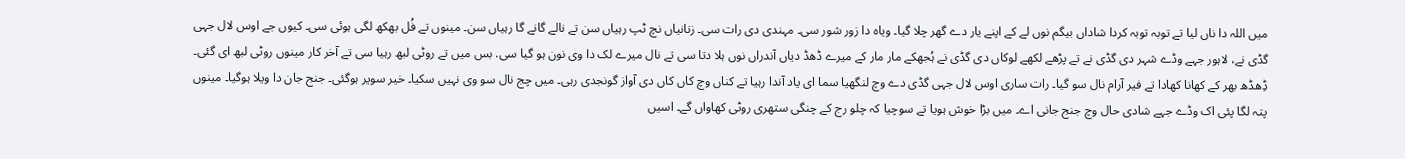میں اللہ دا ناں لیا تے توبہ توبہ کردا شاداں بیگم نوں لے کے اپنے یار دے گھر چلا گیا۔ ویاہ دا زور شور سی۔ مہندی دی رات سی۔ زنانیاں نچ ٹپ رہیاں سن تے نالے گانے گا رہیاں سن۔ مینوں تے فُل بھکھ لگی ہوئی سی۔ کیوں جے اوس لال جہی گڈی نے، لاہور جہے وڈے شہر دی گڈی نے تے پڑھے لکھے لوکاں دی گڈی نے ہُجھکے مار مار کے میرے ڈھڈ دیاں آندراں نوں ہلا دتا سی تے نال میرے لک دا وی نون ہو گیا سی. بس میں تے روٹی لبھ رہیا سی تے آخر کار مینوں روٹی لبھ ای گئی۔ ڈِھڈھ بھر کے کھانا کھادا تے فیر آرام نال سو گیا۔ رات ساری اوس لال جہی گڈی دے وچ لنگھیا سما ای یاد آندا رہیا تے کناں وچ کاں کاں دی آواز گونجدی رہی۔ میں چج نال سو وی نہیں سکیا۔ خیر سویر ہوگئی۔ جنج جان دا ویلا ہوگیا۔ مینوں پتہ لگا پئی اک وڈے جہے شادی حال وچ جنج جانی اے۔ میں بڑا خوش ہویا تے سوچیا کہ چلو رج کے چنگی ستھری روٹی کھاواں گے۔ اسیں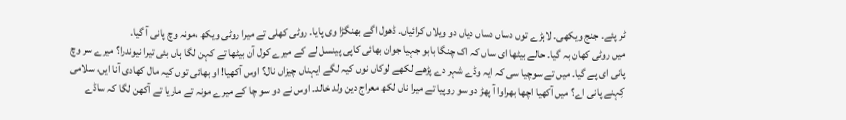ٹر پئے۔ جنج ویکھی۔ لاہڑے توں دساں دساں دیاں دو ویلاں کرائیاں۔ ڈھول اگے بھنگڑا وی پایا۔ روٹی کھلی تے میرا روٹی ویکھ ،مونہ وچ پانی آ گیا۔
میں روٹی کھان بہ گیا۔ حالے بیٹھا ای ساں کہ اک چنگا بابو جہیا جوان بھائی کاپی پینسل لے کے میرے کول آن بیٹھا تے کہن لگا ہاں بئی تیرا نیوندرا؟ میرے سر وچ پانی ای پے گیا۔ میں تے سوچیا سی کہ ایہ وڈے شہر دے پڑھے لکھے لوکاں نوں کیہ لگے ایہناں چیزاں نال؟ اوس آکھیا! او بھائی توں کیہ مال کھادی آنا ایں، سلامی کِہنے پانی اے؟ میں آکھیا اچھا بھراوا آ پھڑ دو سو روپیا تے میرا ناں لکھ معراج دین ولد خالد۔ اوس نے دو سو چا کے میرے مونہ تے ماریا تے آکھن لگا کہ ساڈے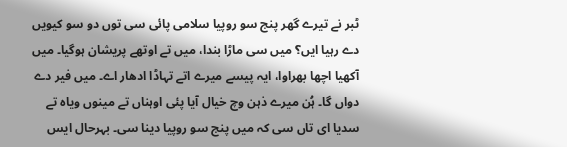ٹبر نے تیرے گھر پنج سو روپیا سلامی پائی سی توں دو سو کیویں دے رہیا ایں؟ میں سی ماڑا بندا، میں تے اوتھے پریشان ہوگیا۔ میں آکھیا اچھا بھراوا، ایہ پیسے میرے اتے تہاڈا ادھار اے۔ میں فیر دے دواں گا۔ ہُن میرے ذہن وچ خیال آیا پئی اوہناں تے مینوں ویاہ تے سدیا ای تاں سی کہ میں پنج سو روپیا دینا سی۔ بہرحال ایس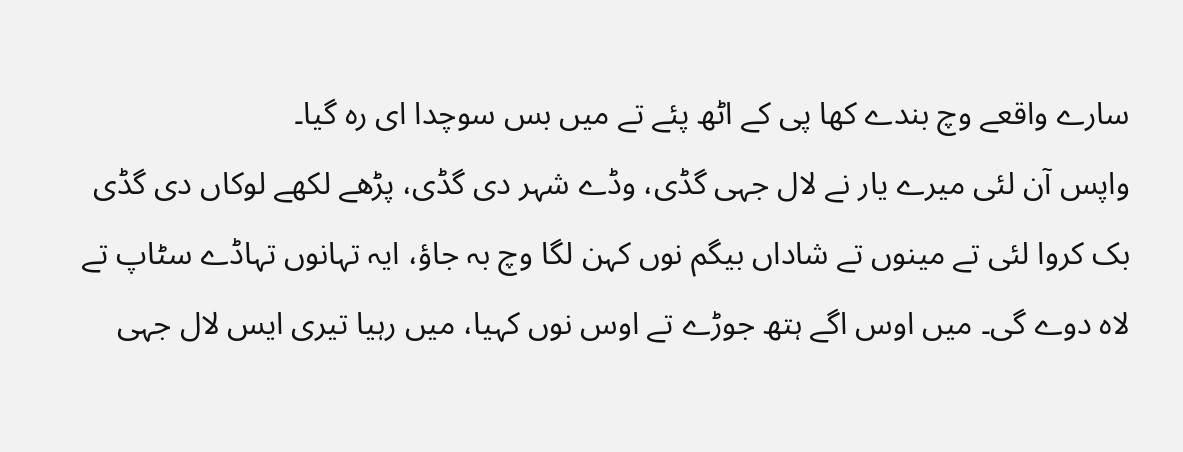سارے واقعے وچ بندے کھا پی کے اٹھ پئے تے میں بس سوچدا ای رہ گیا۔
واپس آن لئی میرے یار نے لال جہی گڈی، وڈے شہر دی گڈی، پڑھے لکھے لوکاں دی گڈی بک کروا لئی تے مینوں تے شاداں بیگم نوں کہن لگا وچ بہ جاؤ، ایہ تہانوں تہاڈے سٹاپ تے لاہ دوے گی۔ میں اوس اگے ہتھ جوڑے تے اوس نوں کہیا، میں رہیا تیری ایس لال جہی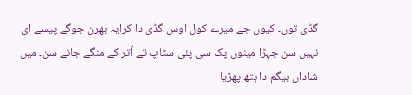گڈی توں۔ کیوں جے میرے کول اوس گڈی دا کرایہ بھرن جوگے پیسے ای نہیں سن جہڑا مینوں پک سی پئی سٹاپ تے اُتر کے منگے جانے سن۔ میں شاداں بیگم دا ہتھ پھڑیا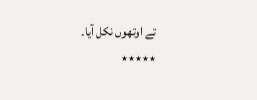تے اوتھوں نکل آیا۔
٭٭٭٭٭